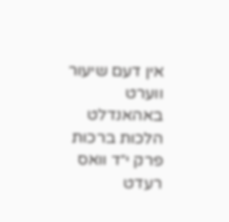אין דעם שיעור ווערט באהאנדלט הלכות ברכות פרק י״ד וואס רעדט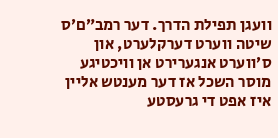וועגן תפילת הדרך. דער רמב״ם׳ס שיטה ווערט דערקלערט, און ס׳ווערט אנגערירט אן וויכטיגע מוסר השכל אז דער מענטש אליין איז אפט די גרעסטע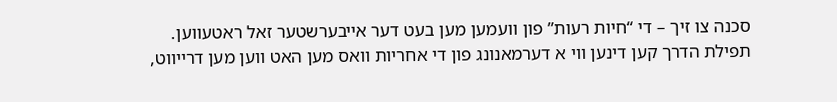סכנה צו זיך – די “חיות רעות” פון וועמען מען בעט דער אייבערשטער זאל ראטעווען. תפילת הדרך קען דינען ווי א דערמאנונג פון די אחריות וואס מען האט ווען מען דרייווט,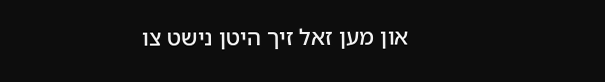און מען זאל זיך היטן נישט צו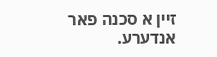זיין א סכנה פאר אנדערע.